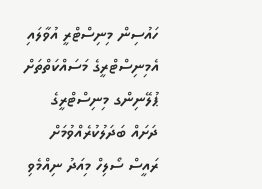ހައުސިން މިނިސްޓްރީ އުވާލައި އެމިނިސްޓްރީގެ މަސައްކަތްތަށް ޕުލޭނިންގ މިނިސްޓްރީގެ ދަށައް ބަދަލުކުރެއްވުމަށް ރައީސް ސޯލިހް މިއަދު ނިއްމެވި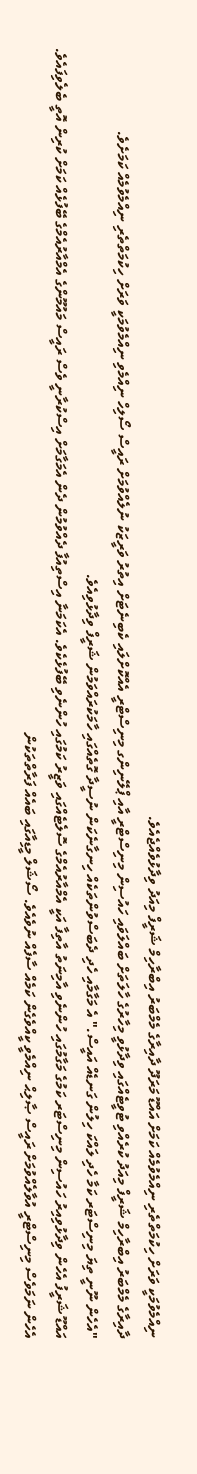ނިއްމެވުމަކީ ވަރަށް ހިކުމަތްތެރި ނިއްމެވުމެއް ކަމަށް އައްޑޫ މަރަދޫ ދާއިރާގެ މެމްބަރު އިބްރާހިމް ޝަރީފް މިއަދު ވިދާޅުވެއްޖެއެވެ.
ދާއިރާގެ މެމްބަރު އިބްރާހިމް ޝަރީފް މިއަދު ކުރެއްވި ޓުވީޓެއްގައި ވިދާޅުވީ މިހާރުގެ ހާލަތަށް ބައްލަވައި ހައުސިން މިނިސްޓްރީ އާއި ޕްލޭނިންގ މިނިސްޓްރީ އެއްކޮށްލައި ކެބިނެޓަށް އިތުރު ވަރީޒަކު ނުލެއްވުމަށް ރައީސް ސޯލިހް ނިއްމެވި ނިއްމެވުމަކީ ވަރަށް ހިކުމަތްތެރި ނިއްމެވުމެއް ކަމަށެވެ.
"އެހެން ނޫނީ ތިޔަ މިނިސްޓަރ ކަމާ ހެދި ލައްކަ ހިލުން ގަނޑެއް އައީސް." އެ މަގާމާއި ހެދި ދެބަސްވުންތަކެއް ހިނގާނެކަން ނުސީދާ ގޮތެއްގައި ހާމަކުރައްވަމުން ޝަރީފް ވިދާޅުވިއެވެ.
އައްޑޫ ޝަރީފު އެހެން ވިދާޅުވިއިރު ހައުސިން މިނިސްޓަރ ކަމުގެ މަގާމުގައި ހުންނެވި އާމިނަތު އާތިފާ އަކީ އެމްއާރުއެމްގެ ސޮލެޓެއްގައި ވަޒީރު ކަމުގައި ހުންނެވި ބޭފުޅެކެވެ. އެކަމަނާ އިސްތިއުފާ ދެއްވުމުން ދެން އެމަގާމަށް އިސްކުރާނީ ވެސް ރައީސް މައުމޫންގެ އެމްއާރުއެމްގެ ބޭފުޅެއް ކަމަށް ކުރިން އޮތީ ބެލެވިފައެވެ.
އެހެން ނަމަވެސް މިނިސްޓްރީ އުވާލެއްވުމަށް ރައީސް ޞާލިޙް ނިއްމެވީ ކީއްވެގެން ކަމެއް ސާފެއް ނުވެއެވެ. ސޯޝަލް މީޑިއާގައި ބައެއް ފަރާތްތަކުން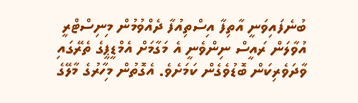ބުނެފައިވަނީ އާތިފާ އިސްތިއުފާ ދެއްވުމުން މިނިސްޓްރީ އުވާލަން ރައީސް ނިންވެނީ އެ މަގާމަށް އެމްޑީޕީގެ ތެރޭގައި ވާދަވެރިކަން ބޮޑުވެގެން ކަމަށެވެ. އެގޮތުން މިހާރުގެ މާލޭގެ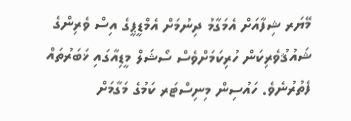މޭޔަރ ޝިފާއަށް އެމަގާމު ދިނުމަށް އެމްޑީޕީގެ އިސް ވެރިންގެ ޝައުޤުވެރިކަން ހުރިކަމަށްވެސް ސޯޝަލް މީޑިއާގައި ޚަބަރުތައް ފެތުރުނެވެ. ހައުސިން މިނިސްޓަރ ކަމުގެ މަގާމަށް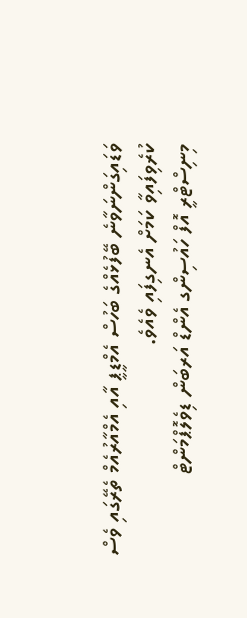ވަޑައިގަންނަވާނެ ބޭފުޅެއްގެ ބަހުސް އެމްޑީޕީ އާއި އެމްއާރުއެމް ތެރޭގައި ވެސް ކުރެވިފައިވާ ކަމަށް އެނގިފައި ވެއެވެ.
މިނިސްޓްރީ އޮފް ހައުސިންގ އެންޑް އަރބަން ޑިވެލޮޕްމަންޓް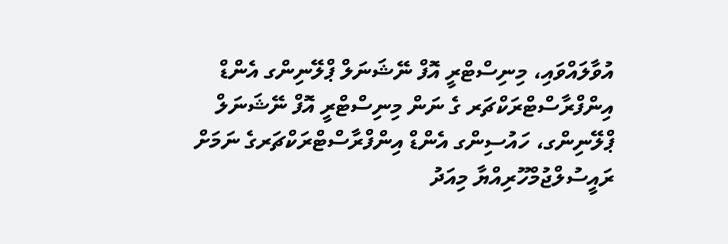އުވާލައްވައި، މިނިސްޓްރީ އޮފް ނޭޝަނަލް ޕްލޭނިންގ އެންޑް އިންފްރާސްޓްރަކްޗަރ ގެ ނަން މިނިސްޓްރީ އޮފް ނޭޝަނަލް ޕްލޭނިންގ، ހައުސިންގ އެންޑް އިންފްރާސްޓްރަކްޗަރގެ ނަމަށް ރައީސުލްޖުމްހޫރިއްޔާ މިއަދު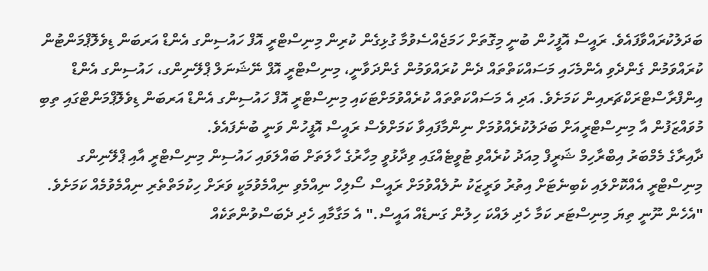ބަދަލުކުރައްވާފައެވެ. ރައީސް އޮފީހުން ބުނީ މިގޮތަށް ހަމަޖެއްސެވުމާ ގުޅިގެން ކުރިން މިނިސްޓްރީ އޮފް ހައުސިންގ އެންޑް އަރބަން ޑިވެލޮޕްމަންޓުން ކުރައްވަމުން ގެންދެވި އެންމެހައި މަސައްކަތްތައް ދެން ކުރައްވަމުން ގެންދަވާނީ، މިނިސްޓްރީ އޮފް ނޭޝަނަލް ޕްލޭނިންގ، ހައުސިންގ އެންޑް އިންފްރާސްޓްރަކްޗަރއިން ކަމަށެވެ. އަދި އެ މަސައްކަތްތައް ކުރެއްވުމަށްޓަކައި މިނިސްޓްރީ އޮފް ހައުސިންގ އެންޑް އަރބަން ޑިވެލޮޕްމަންޓްގައި ތިބި މުވައްޒަފުން އާ މިނިސްޓްރީއަށް ބަދަލުކުރެއްވުމަށް ނިންމާފައިވާ ކަމަށްވެސް ރައީސް އޮފީހުން ވަނީ ބުނެފައެވެ.
ދާއިރާގެ މެމްބަރު އިބްރާހިމް ޝަރީފް މިއަދު ކުރެއްވި ޓުވީޓެއްގައި ވިދާޅުވީ މިހާރުގެ ހާލަތަށް ބައްލަވައި ހައުސިން މިނިސްޓްރީ އާއި ޕްލޭނިންގ މިނިސްޓްރީ އެއްކޮށްލައި ކެބިނެޓަށް އިތުރު ވަރީޒަކު ނުލެއްވުމަށް ރައީސް ސޯލިހް ނިއްމެވި ނިއްމެވުމަކީ ވަރަށް ހިކުމަތްތެރި ނިއްމެވުމެއް ކަމަށެވެ.
"އެހެން ނޫނީ ތިޔަ މިނިސްޓަރ ކަމާ ހެދި ލައްކަ ހިލުން ގަނޑެއް އައީސް." އެ މަގާމާއި ހެދި ދެބަސްވުންތަކެއް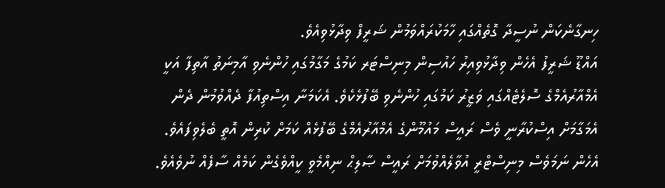ހިނގާނެކަން ނުސީދާ ގޮތެއްގައި ހާމަކުރައްވަމުން ޝަރީފް ވިދާޅުވިއެވެ.
އައްޑޫ ޝަރީފު އެހެން ވިދާޅުވިއިރު ހައުސިން މިނިސްޓަރ ކަމުގެ މަގާމުގައި ހުންނެވި އާމިނަތު އާތިފާ އަކީ އެމްއާރުއެމްގެ ސޮލެޓެއްގައި ވަޒީރު ކަމުގައި ހުންނެވި ބޭފުޅެކެވެ. އެކަމަނާ އިސްތިއުފާ ދެއްވުމުން ދެން އެމަގާމަށް އިސްކުރާނީ ވެސް ރައީސް މައުމޫންގެ އެމްއާރުއެމްގެ ބޭފުޅެއް ކަމަށް ކުރިން އޮތީ ބެލެވިފައެވެ.
އެހެން ނަމަވެސް މިނިސްޓްރީ އުވާލެއްވުމަށް ރައީސް ޞާލިޙް ނިއްމެވީ ކީއްވެގެން ކަމެއް ސާފެއް ނުވެއެވެ.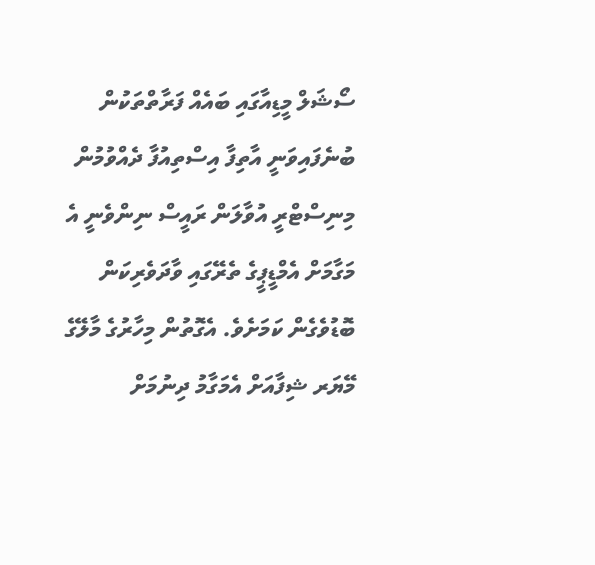ސޯޝަލް މީޑިއާގައި ބައެއް ފަރާތްތަކުން ބުނެފައިވަނީ އާތިފާ އިސްތިއުފާ ދެއްވުމުން މިނިސްޓްރީ އުވާލަން ރައީސް ނިންވެނީ އެ މަގާމަށް އެމްޑީޕީގެ ތެރޭގައި ވާދަވެރިކަން ބޮޑުވެގެން ކަމަށެވެ. އެގޮތުން މިހާރުގެ މާލޭގެ މޭޔަރ ޝިފާއަށް އެމަގާމު ދިނުމަށް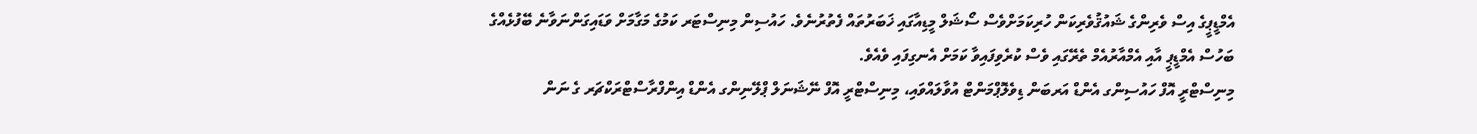އެމްޑީޕީގެ އިސް ވެރިންގެ ޝައުޤުވެރިކަން ހުރިކަމަށްވެސް ސޯޝަލް މީޑިއާގައި ޚަބަރުތައް ފެތުރުނެވެ. ހައުސިން މިނިސްޓަރ ކަމުގެ މަގާމަށް ވަޑައިގަންނަވާނެ ބޭފުޅެއްގެ ބަހުސް އެމްޑީޕީ އާއި އެމްއާރުއެމް ތެރޭގައި ވެސް ކުރެވިފައިވާ ކަމަށް އެނގިފައި ވެއެވެ.
މިނިސްޓްރީ އޮފް ހައުސިންގ އެންޑް އަރބަން ޑިވެލޮޕްމަންޓް އުވާލައްވައި، މިނިސްޓްރީ އޮފް ނޭޝަނަލް ޕްލޭނިންގ އެންޑް އިންފްރާސްޓްރަކްޗަރ ގެ ނަން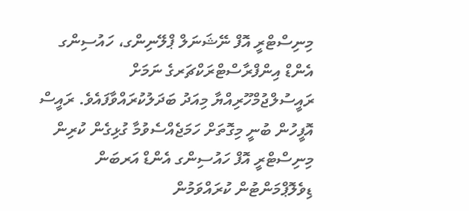މިނިސްޓްރީ އޮފް ނޭޝަނަލް ޕްލޭނިންގ، ހައުސިންގ އެންޑް އިންފްރާސްޓްރަކްޗަރގެ ނަމަށް ރައީސުލްޖުމްހޫރިއްޔާ މިއަދު ބަދަލުކުރައްވާފައެވެ. ރައީސް އޮފީހުން ބުނީ މިގޮތަށް ހަމަޖެއްސެވުމާ ގުޅިގެން ކުރިން މިނިސްޓްރީ އޮފް ހައުސިންގ އެންޑް އަރބަން ޑިވެލޮޕްމަންޓުން ކުރައްވަމުން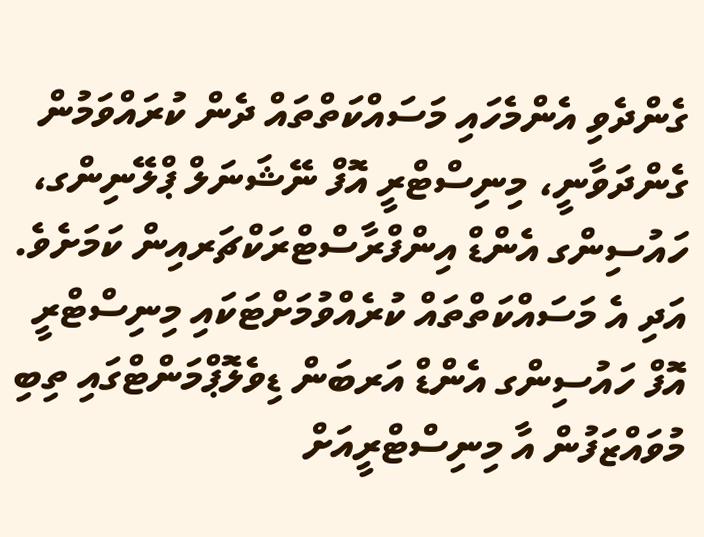ގެންދެވި އެންމެހައި މަސައްކަތްތައް ދެން ކުރައްވަމުން ގެންދަވާނީ، މިނިސްޓްރީ އޮފް ނޭޝަނަލް ޕްލޭނިންގ، ހައުސިންގ އެންޑް އިންފްރާސްޓްރަކްޗަރއިން ކަމަށެވެ. އަދި އެ މަސައްކަތްތައް ކުރެއްވުމަށްޓަކައި މިނިސްޓްރީ އޮފް ހައުސިންގ އެންޑް އަރބަން ޑިވެލޮޕްމަންޓްގައި ތިބި މުވައްޒަފުން އާ މިނިސްޓްރީއަށް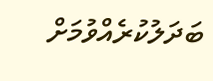ބަދަލުކުރެއްވުމަށް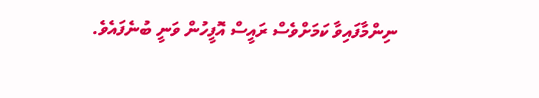ނިންމާފައިވާ ކަމަށްވެސް ރައީސް އޮފީހުން ވަނީ ބުނެފައެވެ.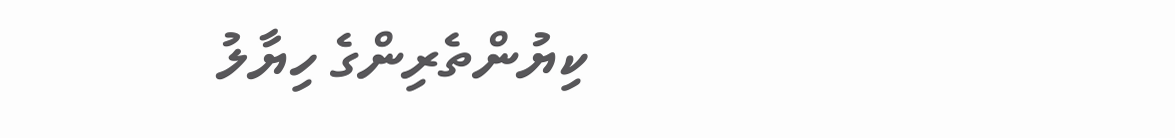ކިޔުންތެރިންގެ ހިޔާލު